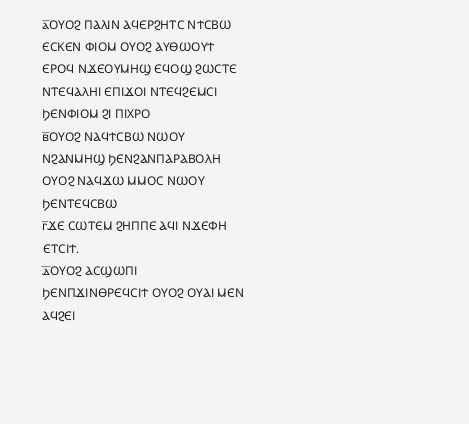ⲁ̅ⲞⲨⲞϨ ⲠⲀⲖⲒⲚ ⲀϤⲈⲢϨⲎⲦⲤ ⲚϮⲤⲂⲰ ⲈⲤⲔⲈⲚ ⲪⲒⲞⲘ ⲞⲨⲞϨ ⲀⲨⲐⲰⲞⲨϮ ⲈⲢⲞϤ ⲚϪⲈⲞⲨⲘⲎϢ ⲈϤⲞϢ ϨⲰⲤⲦⲈ ⲚⲦⲈϤⲀⲖⲎⲒ ⲈⲠⲒϪⲞⲒ ⲚⲦⲈϤϨⲈⲘⲤⲒ ϦⲈⲚⲪⲒⲞⲘ ϨⲒ ⲠⲒⲬⲢⲞ
ⲃ̅ⲞⲨⲞϨ ⲚⲀϤϮⲤⲂⲰ ⲚⲰⲞⲨ ⲚϨⲀⲚⲘⲎϢ ϦⲈⲚϨⲀⲚⲠⲀⲢⲀⲂⲞⲖⲎ ⲞⲨⲞϨ ⲚⲀϤϪⲰ ⲘⲘⲞⲤ ⲚⲰⲞⲨ ϦⲈⲚⲦⲈϤⲤⲂⲰ
ⲅ̅ϪⲈ ⲤⲰⲦⲈⲘ ϨⲎⲠⲠⲈ ⲀϤⲒ ⲚϪⲈⲪⲎ ⲈⲦⲤⲒϮ.
ⲇ̅ⲞⲨⲞϨ ⲀⲤϢⲰⲠⲒ ϦⲈⲚⲠϪⲒⲚⲐⲢⲈϤⲤⲒϮ ⲞⲨⲞϨ ⲞⲨⲀⲒ ⲘⲈⲚ ⲀϤϨⲈⲒ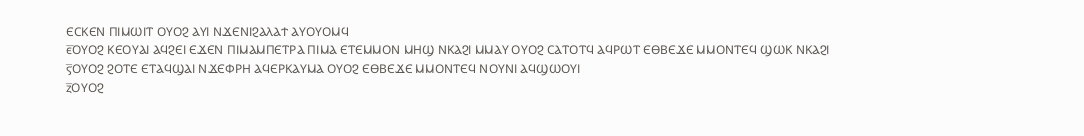ⲈⲤⲔⲈⲚ ⲠⲒⲘⲰⲒⲦ ⲞⲨⲞϨ ⲀⲨⲒ ⲚϪⲈⲚⲒϨⲀⲖⲀϮ ⲀⲨⲞⲨⲞⲘϤ
ⲉ̅ⲞⲨⲞϨ ⲔⲈⲞⲨⲀⲒ ⲀϤϨⲈⲒ ⲈϪⲈⲚ ⲠⲒⲘⲀⲘⲠⲈⲦⲢⲀ ⲠⲒⲘⲀ ⲈⲦⲈⲘⲘⲞⲚ ⲘⲎϢ ⲚⲔⲀϨⲒ ⲘⲘⲀⲨ ⲞⲨⲞϨ ⲤⲀⲦⲞⲦϤ ⲀϤⲢⲰⲦ ⲈⲐⲂⲈϪⲈ ⲘⲘⲞⲚⲦⲈϤ ϢⲰⲔ ⲚⲔⲀϨⲒ
ⲋ̅ⲞⲨⲞϨ ϨⲞⲦⲈ ⲈⲦⲀϤϢⲀⲒ ⲚϪⲈⲪⲢⲎ ⲀϤⲈⲢⲔⲀⲨⲘⲀ ⲞⲨⲞϨ ⲈⲐⲂⲈϪⲈ ⲘⲘⲞⲚⲦⲈϤ ⲚⲞⲨⲚⲒ ⲀϤϢⲰⲞⲨⲒ
ⲍ̅ⲞⲨⲞϨ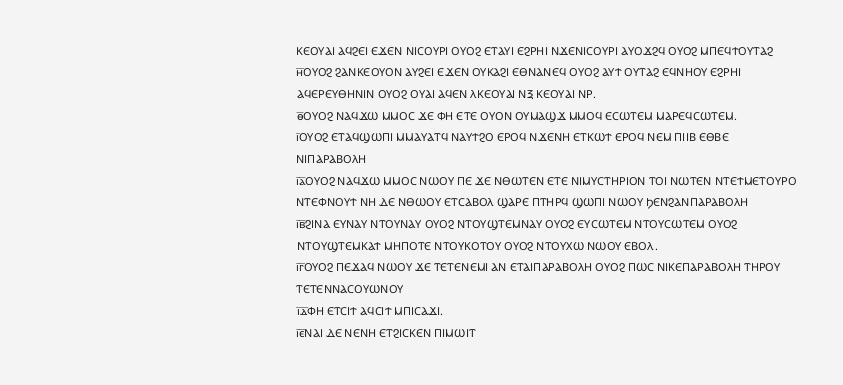ⲔⲈⲞⲨⲀⲒ ⲀϤϨⲈⲒ ⲈϪⲈⲚ ⲚⲒⲤⲞⲨⲢⲒ ⲞⲨⲞϨ ⲈⲦⲀⲨⲒ ⲈϨⲢⲎⲒ ⲚϪⲈⲚⲒⲤⲞⲨⲢⲒ ⲀⲨⲞϪϨϤ ⲞⲨⲞϨ ⲘⲠⲈϤϮⲞⲨⲦⲀϨ
ⲏ̅ⲞⲨⲞϨ ϨⲀⲚⲔⲈⲞⲨⲞⲚ ⲀⲨϨⲈⲒ ⲈϪⲈⲚ ⲞⲨⲔⲀϨⲒ ⲈⲐⲚⲀⲚⲈϤ ⲞⲨⲞϨ ⲀⲨϮ ⲞⲨⲦⲀϨ ⲈϤⲚⲎⲞⲨ ⲈϨⲢⲎⲒ ⲀϤⲈⲢⲈⲨⲐⲎⲚⲒⲚ ⲞⲨⲞϨ ⲞⲨⲀⲒ ⲀϤⲈⲚ ⲖⲔⲈⲞⲨⲀⲒ ⲚⲜ ⲔⲈⲞⲨⲀⲒ ⲚⲢ.
ⲑ̅ⲞⲨⲞϨ ⲚⲀϤϪⲰ ⲘⲘⲞⲤ ϪⲈ ⲪⲎ ⲈⲦⲈ ⲞⲨⲞⲚ ⲞⲨⲘⲀϢϪ ⲘⲘⲞϤ ⲈⲤⲰⲦⲈⲘ ⲘⲀⲢⲈϤⲤⲰⲦⲈⲘ.
ⲓ̅ⲞⲨⲞϨ ⲈⲦⲀϤϢⲰⲠⲒ ⲘⲘⲀⲨⲀⲦϤ ⲚⲀⲨϮϨⲞ ⲈⲢⲞϤ ⲚϪⲈⲚⲎ ⲈⲦⲔⲰϮ ⲈⲢⲞϤ ⲚⲈⲘ ⲠⲒⲒⲂ ⲈⲐⲂⲈ ⲚⲒⲠⲀⲢⲀⲂⲞⲖⲎ
ⲓ̅ⲁ̅ⲞⲨⲞϨ ⲚⲀϤϪⲰ ⲘⲘⲞⲤ ⲚⲰⲞⲨ ⲠⲈ ϪⲈ ⲚⲐⲰⲦⲈⲚ ⲈⲦⲈ ⲚⲒⲘⲨⲤⲦⲎⲢⲒⲞⲚ ⲦⲞⲒ ⲚⲰⲦⲈⲚ ⲚⲦⲈϮⲘⲈⲦⲞⲨⲢⲞ ⲚⲦⲈⲪⲚⲞⲨϮ ⲚⲎ ⲆⲈ ⲚⲐⲰⲞⲨ ⲈⲦⲤⲀⲂⲞⲖ ϢⲀⲢⲈ ⲠⲦⲎⲢϤ ϢⲰⲠⲒ ⲚⲰⲞⲨ ϦⲈⲚϨⲀⲚⲠⲀⲢⲀⲂⲞⲖⲎ
ⲓ̅ⲃ̅ϨⲒⲚⲀ ⲈⲨⲚⲀⲨ ⲚⲦⲞⲨⲚⲀⲨ ⲞⲨⲞϨ ⲚⲦⲞⲨϢⲦⲈⲘⲚⲀⲨ ⲞⲨⲞϨ ⲈⲨⲤⲰⲦⲈⲘ ⲚⲦⲞⲨⲤⲰⲦⲈⲘ ⲞⲨⲞϨ ⲚⲦⲞⲨϢⲦⲈⲘⲔⲀϮ ⲘⲎⲠⲞⲦⲈ ⲚⲦⲞⲨⲔⲞⲦⲞⲨ ⲞⲨⲞϨ ⲚⲦⲞⲨⲬⲰ ⲚⲰⲞⲨ ⲈⲂⲞⲖ.
ⲓ̅ⲅ̅ⲞⲨⲞϨ ⲠⲈϪⲀϤ ⲚⲰⲞⲨ ϪⲈ ⲦⲈⲦⲈⲚⲈⲘⲒ ⲀⲚ ⲈⲦⲀⲒⲠⲀⲢⲀⲂⲞⲖⲎ ⲞⲨⲞϨ ⲠⲰⲤ ⲚⲒⲔⲈⲠⲀⲢⲀⲂⲞⲖⲎ ⲦⲎⲢⲞⲨ ⲦⲈⲦⲈⲚⲚⲀⲤⲞⲨⲰⲚⲞⲨ
ⲓ̅ⲇ̅ⲪⲎ ⲈⲦⲤⲒϮ ⲀϤⲤⲒϮ ⲘⲠⲒⲤⲀϪⲒ.
ⲓ̅ⲉ̅ⲚⲀⲒ ⲆⲈ ⲚⲈⲚⲎ ⲈⲦϨⲒⲤⲔⲈⲚ ⲠⲒⲘⲰⲒⲦ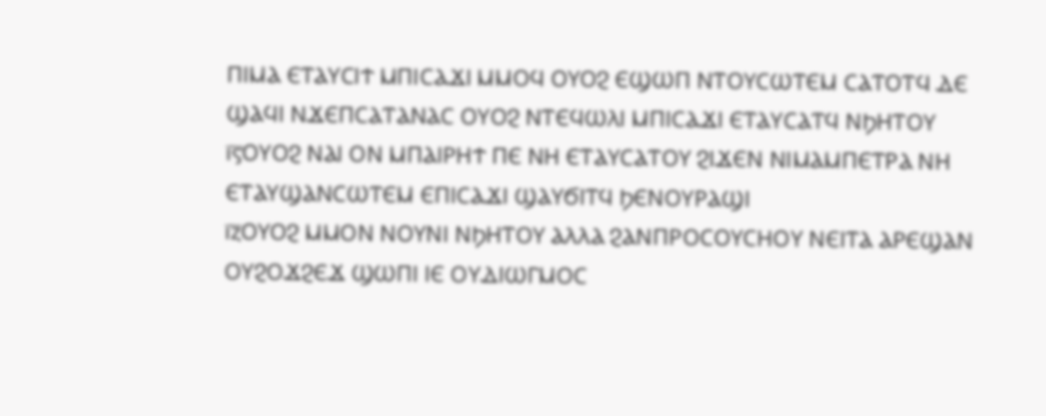ⲠⲒⲘⲀ ⲈⲦⲀⲨⲤⲒϮ ⲘⲠⲒⲤⲀϪⲒ ⲘⲘⲞϤ ⲞⲨⲞϨ ⲈϢⲰⲠ ⲚⲦⲞⲨⲤⲰⲦⲈⲘ ⲤⲀⲦⲞⲦϤ ⲆⲈ ϢⲀϤⲒ ⲚϪⲈⲠⲤⲀⲦⲀⲚⲀⲤ ⲞⲨⲞϨ ⲚⲦⲈϤⲰⲖⲒ ⲘⲠⲒⲤⲀϪⲒ ⲈⲦⲀⲨⲤⲀⲦϤ ⲚϦⲎⲦⲞⲨ
ⲓ̅ⲋ̅ⲞⲨⲞϨ ⲚⲀⲒ ⲞⲚ ⲘⲠⲀⲒⲢⲎϮ ⲠⲈ ⲚⲎ ⲈⲦⲀⲨⲤⲀⲦⲞⲨ ϨⲒϪⲈⲚ ⲚⲒⲘⲀⲘⲠⲈⲦⲢⲀ ⲚⲎ ⲈⲦⲀⲨϢⲀⲚⲤⲰⲦⲈⲘ ⲈⲠⲒⲤⲀϪⲒ ϢⲀⲨϬⲒⲦϤ ϦⲈⲚⲞⲨⲢⲀϢⲒ
ⲓ̅ⲍ̅ⲞⲨⲞϨ ⲘⲘⲞⲚ ⲚⲞⲨⲚⲒ ⲚϦⲎⲦⲞⲨ ⲀⲖⲖⲀ ϨⲀⲚⲠⲢⲞⲤⲞⲨⲤⲎⲞⲨ ⲚⲈⲒⲦⲀ ⲀⲢⲈϢⲀⲚ ⲞⲨϨⲞϪϨⲈϪ ϢⲰⲠⲒ ⲒⲈ ⲞⲨⲆⲒⲰⲄⲘⲞⲤ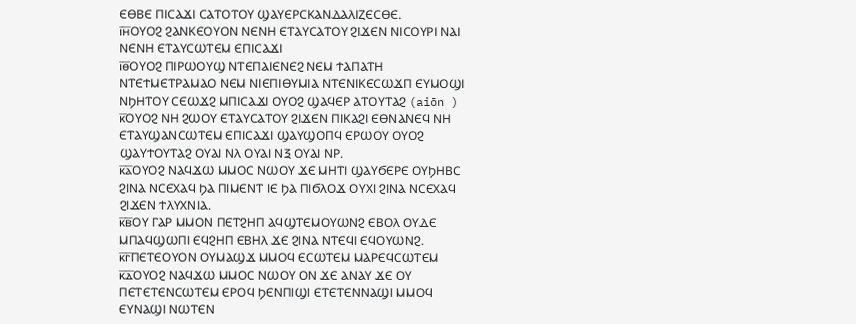ⲈⲐⲂⲈ ⲠⲒⲤⲀϪⲒ ⲤⲀⲦⲞⲦⲞⲨ ϢⲀⲨⲈⲢⲤⲔⲀⲚⲆⲀⲖⲒⲌⲈⲤⲐⲈ.
ⲓ̅ⲏ̅ⲞⲨⲞϨ ϨⲀⲚⲔⲈⲞⲨⲞⲚ ⲚⲈⲚⲎ ⲈⲦⲀⲨⲤⲀⲦⲞⲨ ϨⲒϪⲈⲚ ⲚⲒⲤⲞⲨⲢⲒ ⲚⲀⲒ ⲚⲈⲚⲎ ⲈⲦⲀⲨⲤⲰⲦⲈⲘ ⲈⲠⲒⲤⲀϪⲒ
ⲓ̅ⲑ̅ⲞⲨⲞϨ ⲠⲒⲢⲰⲞⲨϢ ⲚⲦⲈⲠⲀⲒⲈⲚⲈϨ ⲚⲈⲘ ϮⲀⲠⲀⲦⲎ ⲚⲦⲈϮⲘⲈⲦⲢⲀⲘⲀⲞ ⲚⲈⲘ ⲚⲒⲈⲠⲒⲐⲨⲘⲒⲀ ⲚⲦⲈⲚⲒⲔⲈⲤⲰϪⲠ ⲈⲨⲘⲞϢⲒ ⲚϦⲎⲦⲞⲨ ⲤⲈⲰϪϨ ⲘⲠⲒⲤⲀϪⲒ ⲞⲨⲞϨ ϢⲀϤⲈⲢ ⲀⲦⲞⲨⲦⲀϨ (aiōn )
ⲕ̅ⲞⲨⲞϨ ⲚⲎ ϨⲰⲞⲨ ⲈⲦⲀⲨⲤⲀⲦⲞⲨ ϨⲒϪⲈⲚ ⲠⲒⲔⲀϨⲒ ⲈⲐⲚⲀⲚⲈϤ ⲚⲎ ⲈⲦⲀⲨϢⲀⲚⲤⲰⲦⲈⲘ ⲈⲠⲒⲤⲀϪⲒ ϢⲀⲨϢⲞⲠϤ ⲈⲢⲰⲞⲨ ⲞⲨⲞϨ ϢⲀⲨϮⲞⲨⲦⲀϨ ⲞⲨⲀⲒ ⲚⲖ ⲞⲨⲀⲒ ⲚⲜ ⲞⲨⲀⲒ ⲚⲢ.
ⲕ̅ⲁ̅ⲞⲨⲞϨ ⲚⲀϤϪⲰ ⲘⲘⲞⲤ ⲚⲰⲞⲨ ϪⲈ ⲘⲎⲦⲒ ϢⲀⲨϬⲈⲢⲈ ⲞⲨϦⲎⲂⲤ ϨⲒⲚⲀ ⲚⲤⲈⲬⲀϤ ϦⲀ ⲠⲒⲘⲈⲚⲦ ⲒⲈ ϦⲀ ⲠⲒϬⲖⲞϪ ⲞⲨⲬⲒ ϨⲒⲚⲀ ⲚⲤⲈⲬⲀϤ ϨⲒϪⲈⲚ ϮⲖⲨⲬⲚⲒⲀ.
ⲕ̅ⲃ̅ⲞⲨ ⲄⲀⲢ ⲘⲘⲞⲚ ⲠⲈⲦϨⲎⲠ ⲀϤϢⲦⲈⲘⲞⲨⲰⲚϨ ⲈⲂⲞⲖ ⲞⲨⲆⲈ ⲘⲠⲀϤϢⲰⲠⲒ ⲈϤϨⲎⲠ ⲈⲂⲎⲖ ϪⲈ ϨⲒⲚⲀ ⲚⲦⲈϤⲒ ⲈϤⲞⲨⲰⲚϨ.
ⲕ̅ⲅ̅ⲠⲈⲦⲈⲞⲨⲞⲚ ⲞⲨⲘⲀϢϪ ⲘⲘⲞϤ ⲈⲤⲰⲦⲈⲘ ⲘⲀⲢⲈϤⲤⲰⲦⲈⲘ
ⲕ̅ⲇ̅ⲞⲨⲞϨ ⲚⲀϤϪⲰ ⲘⲘⲞⲤ ⲚⲰⲞⲨ ⲞⲚ ϪⲈ ⲀⲚⲀⲨ ϪⲈ ⲞⲨ ⲠⲈⲦⲈⲦⲈⲚⲤⲰⲦⲈⲘ ⲈⲢⲞϤ ϦⲈⲚⲠⲒϢⲒ ⲈⲦⲈⲦⲈⲚⲚⲀϢⲒ ⲘⲘⲞϤ ⲈⲨⲚⲀϢⲒ ⲚⲰⲦⲈⲚ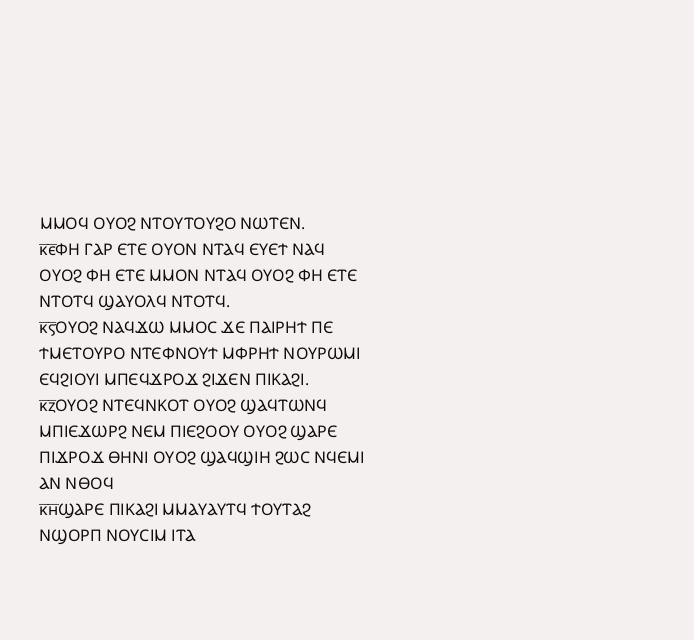ⲘⲘⲞϤ ⲞⲨⲞϨ ⲚⲦⲞⲨⲦⲞⲨϨⲞ ⲚⲰⲦⲈⲚ.
ⲕ̅ⲉ̅ⲪⲎ ⲄⲀⲢ ⲈⲦⲈ ⲞⲨⲞⲚ ⲚⲦⲀϤ ⲈⲨⲈϮ ⲚⲀϤ ⲞⲨⲞϨ ⲪⲎ ⲈⲦⲈ ⲘⲘⲞⲚ ⲚⲦⲀϤ ⲞⲨⲞϨ ⲪⲎ ⲈⲦⲈ ⲚⲦⲞⲦϤ ϢⲀⲨⲞⲖϤ ⲚⲦⲞⲦϤ.
ⲕ̅ⲋ̅ⲞⲨⲞϨ ⲚⲀϤϪⲰ ⲘⲘⲞⲤ ϪⲈ ⲠⲀⲒⲢⲎϮ ⲠⲈ ϮⲘⲈⲦⲞⲨⲢⲞ ⲚⲦⲈⲪⲚⲞⲨϮ ⲘⲪⲢⲎϮ ⲚⲞⲨⲢⲰⲘⲒ ⲈϤϨⲒⲞⲨⲒ ⲘⲠⲈϤϪⲢⲞϪ ϨⲒϪⲈⲚ ⲠⲒⲔⲀϨⲒ.
ⲕ̅ⲍ̅ⲞⲨⲞϨ ⲚⲦⲈϤⲚⲔⲞⲦ ⲞⲨⲞϨ ϢⲀϤⲦⲰⲚϤ ⲘⲠⲒⲈϪⲰⲢϨ ⲚⲈⲘ ⲠⲒⲈϨⲞⲞⲨ ⲞⲨⲞϨ ϢⲀⲢⲈ ⲠⲒϪⲢⲞϪ ⲐⲎⲚⲒ ⲞⲨⲞϨ ϢⲀϤϢⲒⲎ ϨⲰⲤ ⲚϤⲈⲘⲒ ⲀⲚ ⲚⲐⲞϤ
ⲕ̅ⲏ̅ϢⲀⲢⲈ ⲠⲒⲔⲀϨⲒ ⲘⲘⲀⲨⲀⲨⲦϤ ϮⲞⲨⲦⲀϨ ⲚϢⲞⲢⲠ ⲚⲞⲨⲤⲒⲘ ⲒⲦⲀ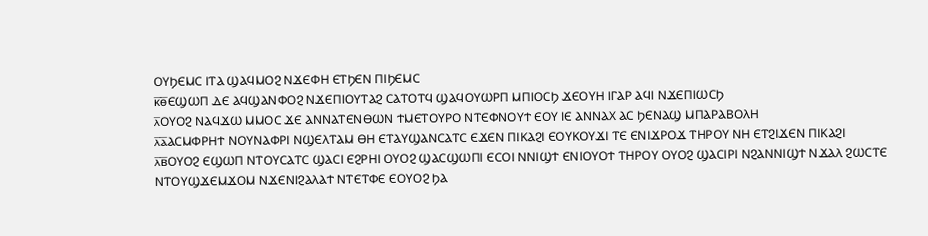ⲞⲨϦⲈⲘⲤ ⲒⲦⲀ ϢⲀϤⲘⲞϨ ⲚϪⲈⲪⲎ ⲈⲦϦⲈⲚ ⲠⲒϦⲈⲘⲤ
ⲕ̅ⲑ̅ⲈϢⲰⲠ ⲆⲈ ⲀϤϢⲀⲚⲪⲞϨ ⲚϪⲈⲠⲒⲞⲨⲦⲀϨ ⲤⲀⲦⲞⲦϤ ϢⲀϤⲞⲨⲰⲢⲠ ⲘⲠⲒⲞⲤϦ ϪⲈⲞⲨⲎ ⲒⲄⲀⲢ ⲀϤⲒ ⲚϪⲈⲠⲒⲰⲤϦ
ⲗ̅ⲞⲨⲞϨ ⲚⲀϤϪⲰ ⲘⲘⲞⲤ ϪⲈ ⲀⲚⲚⲀⲦⲈⲚⲐⲰⲚ ϮⲘⲈⲦⲞⲨⲢⲞ ⲚⲦⲈⲪⲚⲞⲨϮ ⲈⲞⲨ ⲒⲈ ⲀⲚⲚⲀⲬ ⲀⲤ ϦⲈⲚⲀϢ ⲘⲠⲀⲢⲀⲂⲞⲖⲎ
ⲗ̅ⲁ̅ⲀⲤⲘⲪⲢⲎϮ ⲚⲞⲨⲚⲀⲪⲢⲒ ⲚϢⲈⲖⲦⲀⲘ ⲐⲎ ⲈⲦⲀⲨϢⲀⲚⲤⲀⲦⲤ ⲈϪⲈⲚ ⲠⲒⲔⲀϨⲒ ⲈⲞⲨⲔⲞⲨϪⲒ ⲦⲈ ⲈⲚⲒϪⲢⲞϪ ⲦⲎⲢⲞⲨ ⲚⲎ ⲈⲦϨⲒϪⲈⲚ ⲠⲒⲔⲀϨⲒ
ⲗ̅ⲃ̅ⲞⲨⲞϨ ⲈϢⲰⲠ ⲚⲦⲞⲨⲤⲀⲦⲤ ϢⲀⲤⲒ ⲈϨⲢⲎⲒ ⲞⲨⲞϨ ϢⲀⲤϢⲰⲠⲒ ⲈⲤⲞⲒ ⲚⲚⲒϢϮ ⲈⲚⲒⲞⲨⲞϮ ⲦⲎⲢⲞⲨ ⲞⲨⲞϨ ϢⲀⲤⲒⲢⲒ ⲚϨⲀⲚⲚⲒϢϮ ⲚϪⲀⲖ ϨⲰⲤⲦⲈ ⲚⲦⲞⲨϢϪⲈⲘϪⲞⲘ ⲚϪⲈⲚⲒϨⲀⲖⲀϮ ⲚⲦⲈⲦⲪⲈ ⲈⲞⲨⲞϨ ϦⲀ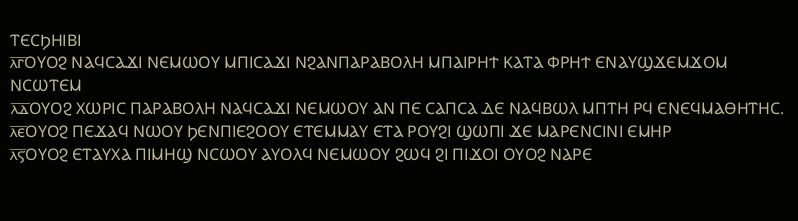ⲦⲈⲤϦⲎⲒⲂⲒ
ⲗ̅ⲅ̅ⲞⲨⲞϨ ⲚⲀϤⲤⲀϪⲒ ⲚⲈⲘⲰⲞⲨ ⲘⲠⲒⲤⲀϪⲒ ⲚϨⲀⲚⲠⲀⲢⲀⲂⲞⲖⲎ ⲘⲠⲀⲒⲢⲎϮ ⲔⲀⲦⲀ ⲪⲢⲎϮ ⲈⲚⲀⲨϢϪⲈⲘϪⲞⲘ ⲚⲤⲰⲦⲈⲘ
ⲗ̅ⲇ̅ⲞⲨⲞϨ ⲬⲰⲢⲒⲤ ⲠⲀⲢⲀⲂⲞⲖⲎ ⲚⲀϤⲤⲀϪⲒ ⲚⲈⲘⲰⲞⲨ ⲀⲚ ⲠⲈ ⲤⲀⲠⲤⲀ ⲆⲈ ⲚⲀϤⲂⲰⲖ ⲘⲠⲦⲎ ⲢϤ ⲈⲚⲈϤⲘⲀⲐⲎⲦⲎⲤ.
ⲗ̅ⲉ̅ⲞⲨⲞϨ ⲠⲈϪⲀϤ ⲚⲰⲞⲨ ϦⲈⲚⲠⲒⲈϨⲞⲞⲨ ⲈⲦⲈⲘⲘⲀⲨ ⲈⲦⲀ ⲢⲞⲨϨⲒ ϢⲰⲠⲒ ϪⲈ ⲘⲀⲢⲈⲚⲤⲒⲚⲒ ⲈⲘⲎⲢ
ⲗ̅ⲋ̅ⲞⲨⲞϨ ⲈⲦⲀⲨⲬⲀ ⲠⲒⲘⲎϢ ⲚⲤⲰⲞⲨ ⲀⲨⲞⲖϤ ⲚⲈⲘⲰⲞⲨ ϨⲰϤ ϨⲒ ⲠⲒϪⲞⲒ ⲞⲨⲞϨ ⲚⲀⲢⲈ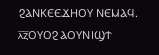ϨⲀⲚⲔⲈⲈϪⲎⲞⲨ ⲚⲈⲘⲀϤ.
ⲗ̅ⲍ̅ⲞⲨⲞϨ ⲀⲞⲨⲚⲒϢϮ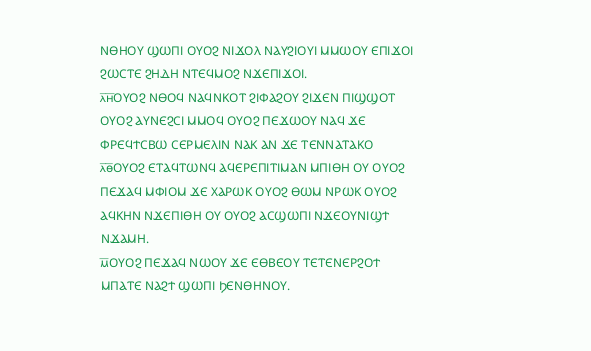ⲚⲐⲎⲞⲨ ϢⲰⲠⲒ ⲞⲨⲞϨ ⲚⲒϪⲞⲖ ⲚⲀⲨϨⲒⲞⲨⲒ ⲘⲘⲰⲞⲨ ⲈⲠⲒϪⲞⲒ ϨⲰⲤⲦⲈ ϨⲎⲆⲎ ⲚⲦⲈϤⲘⲞϨ ⲚϪⲈⲠⲒϪⲞⲒ.
ⲗ̅ⲏ̅ⲞⲨⲞϨ ⲚⲐⲞϤ ⲚⲀϤⲚⲔⲞⲦ ϨⲒⲪⲀϨⲞⲨ ϨⲒϪⲈⲚ ⲠⲒϢϢⲞⲦ ⲞⲨⲞϨ ⲀⲨⲚⲈϨⲤⲒ ⲘⲘⲞϤ ⲞⲨⲞϨ ⲠⲈϪⲰⲞⲨ ⲚⲀϤ ϪⲈ ⲪⲢⲈϤϮⲤⲂⲰ ⲤⲈⲢⲘⲈⲖⲒⲚ ⲚⲀⲔ ⲀⲚ ϪⲈ ⲦⲈⲚⲚⲀⲦⲀⲔⲞ
ⲗ̅ⲑ̅ⲞⲨⲞϨ ⲈⲦⲀϤⲦⲰⲚϤ ⲀϤⲈⲢⲈⲠⲒⲦⲒⲘⲀⲚ ⲘⲠⲒⲐⲎ ⲞⲨ ⲞⲨⲞϨ ⲠⲈϪⲀϤ ⲘⲪⲒⲞⲘ ϪⲈ ⲬⲀⲢⲰⲔ ⲞⲨⲞϨ ⲐⲰⲘ ⲚⲢⲰⲔ ⲞⲨⲞϨ ⲀϤⲔⲎⲚ ⲚϪⲈⲠⲒⲐⲎ ⲞⲨ ⲞⲨⲞϨ ⲀⲤϢⲰⲠⲒ ⲚϪⲈⲞⲨⲚⲒϢϮ ⲚϪⲀⲘⲎ.
ⲙ̅ⲞⲨⲞϨ ⲠⲈϪⲀϤ ⲚⲰⲞⲨ ϪⲈ ⲈⲐⲂⲈⲞⲨ ⲦⲈⲦⲈⲚⲈⲢϨⲞϮ ⲘⲠⲀⲦⲈ ⲚⲀϨϮ ϢⲰⲠⲒ ϦⲈⲚⲐⲎⲚⲞⲨ.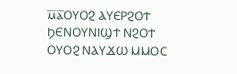ⲙ̅ⲁ̅ⲞⲨⲞϨ ⲀⲨⲈⲢϨⲞϮ ϦⲈⲚⲞⲨⲚⲒϢϮ ⲚϨⲞϮ ⲞⲨⲞϨ ⲚⲀⲨϪⲰ ⲘⲘⲞⲤ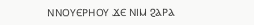ⲚⲚⲞⲨⲈⲢⲎⲞⲨ ϪⲈ ⲚⲒⲘ ϨⲀⲢⲀ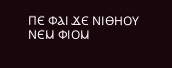ⲠⲈ ⲪⲀⲒ ϪⲈ ⲚⲒⲐⲎⲞⲨ ⲚⲈⲘ ⲪⲒⲞⲘ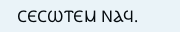ⲤⲈⲤⲰⲦⲈⲘ ⲚⲀϤ.